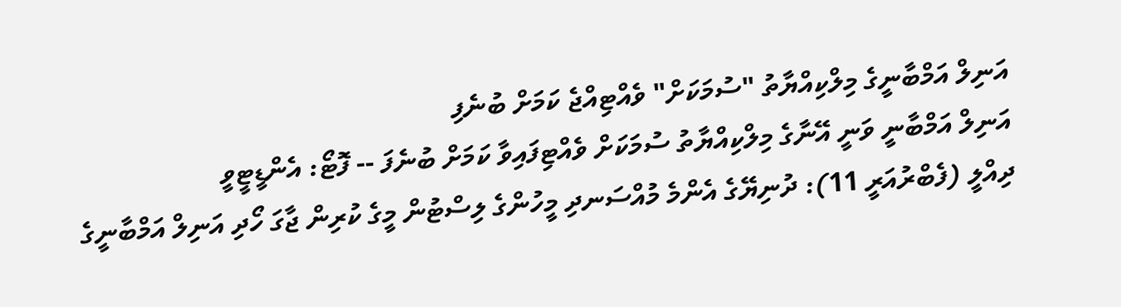އަނިލް އަމްބާނީގެ މިލްކިއްޔާތު "ސުމަކަށް" ވެއްޓިއްޖެ ކަމަށް ބުނެފި
އަނިލް އަމްބާނީ ވަނީ އޭނާގެ މިލްކިއްޔާތު ސުމަކަށް ވެއްޓިފައިވާ ކަމަށް ބުނެފަ -- ފޮޓޯ: އެންޑީޓީވީ
ދިއްލީ (ފެބްރުއަރީ 11): ދުނިޔޭގެ އެންމެ މުއްސަނދި މީހުންގެ ލިސްޓުން މީގެ ކުރިން ޖާގަ ހޯދި އަނިލް އަމްބާނީގެ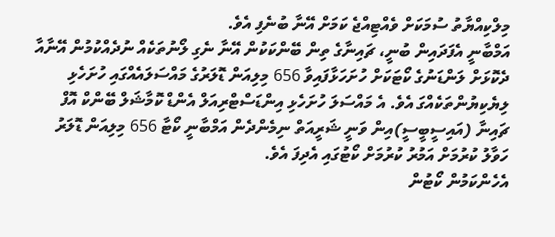މިލްކިއްޔާތު ސުމަކަށް ވެއްޓިއްޖެ ކަމަށް އޭނާ ބުނެފި އެވެ.
އަމްބާނީ އެފަދައިން ބުނީ، ޗައިނާގެ ތިން ބޭންކަކުން އޭނާ ނެގި ލޯނުތަކެއް ނުދެއްކުމުން އޭނާއާ ދެކޮޅަށް ލަންޑަނުގެ ކޯޓަކަށް ހުށަހަޅާފައިވާ 656 މިލިއަން ޑޮލަރުގެ މައްސަލައެއްގައި ހުށަހެޅި ލިޔެކިޔުންތަކެއްގަ އެވެ. އެ މައްސަލަ ހުށަހެޅި އިންޑަސްޓްރިއަލް އެންޑް ކޮމާޝަލް ބޭންކް އޮފް ޗައިނާ (އައިސީބީސީ)އިން ވަނީ ޝަރީއަތް ނިމެންދެން އަމްބާނީ ކޯޓާ 656 މިލިއަން ޑޮލަރު ހަވާލު ކުރުމަށް އަމުރު ކުރުމަށް ކޯޓުގައި އެދިފަ އެވެ.
އެހެންކަމުން ކޯޓުން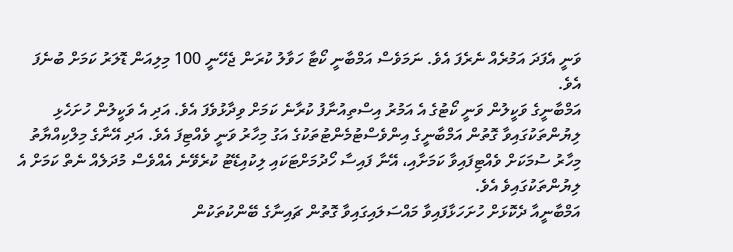ވަނީ އެފަދަ އަމުރެއް ނެރެފަ އެވެ. ނަމަވެސް އަމްބާނީ ކޯޓާ ހަވާލު ކުރަން ޖެހޭނީ 100 މިލިއަން ޑޮލަރު ކަމަށް ބުނެފަ އެވެ.
އަމްބާނީގެ ވަކީލުން ވަނީ ކޯޓުގެ އެ އަމުރު އިސްތިއުނާފު ކުރާނެ ކަމަށް ވިދާޅުވެފަ އެވެ. އަދި އެ ވަކީލުން ހުށަހެޅި ލިޔުންތަކުގައިވާ ގޮތުން އަމްބާނީގެ އިންވެސްޓުމެންޓުތަކުގެ އަގު މިހާރު ވަނީ ވެއްޓިފަ އެވެ. އަދި އޭނާގެ މިލްކިއްޔާތު މިހާރު ސުމަކަށް ވެއްޓިފައިވާ ކަމަށާއި، އޭނާ ފައިސާ ހޯދުމަށްޓަކައި ލިކުއިޑޭޓު ކުރެވޭނެ އެއްވެސް މުދަލެއް ނެތް ކަމަށް އެ ލިޔުންތަކުގައިވެ އެވެ.
އަމްބާނީއާ ދެކޮޅަށް ހުށަހަޅާފައިވާ މައްސަލައިގައިވާ ގޮތުން ޗައިނާގެ ބޭންކުތަކުން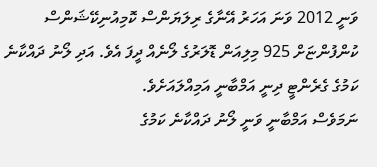ވަނީ 2012 ވަނަ އަހަރު އޭނާގެ ރިލަޔަންސް ކޮމިއުނިކޭޝަންސް ކުންފުންޏަށް 925 މިލިއަން ޑޮލަރުގެ ލޯނެއް ދީފަ އެވެ. އަދި ލޯނު ދައްކާނެ ކަމުގެ ގެރެންޓީ ދިނީ އަމްބާނީ އަމިއްލައަށެވެ.
ނަމަވެސް އަމްބާނީ ވަނީ ލޯނު ދައްކާނެ ކަމުގެ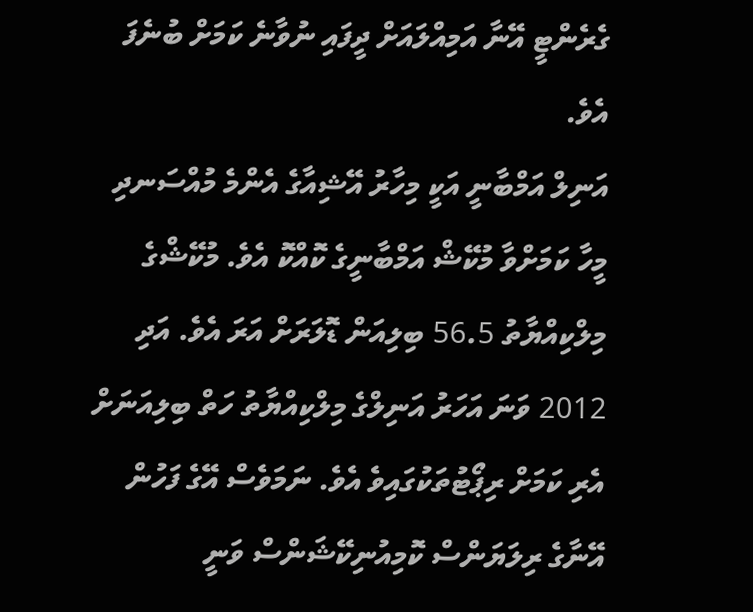ގެރެންޓީ އޭނާ އަމިއްލައަށް ދީފައި ނުވާނެ ކަމަށް ބުނެފަ އެވެ.
އަނިލް އަމްބާނީ އަކީ މިހާރު އޭޝިއާގެ އެންމެ މުއްސަނދި މީހާ ކަމަށްވާ މުކޭޝް އަމްބާނީގެ ކޮއްކޮ އެވެ. މުކޭޝްގެ މިލްކިއްޔާތު 56.5 ބިލިއަން ޑޮލަރަށް އަރަ އެވެ. އަދި 2012 ވަނަ އަހަރު އަނިލްގެ މިލްކިއްޔާތު ހަތް ބިލިއަނަށް އެރި ކަމަށް ރިޕޯޓުތަކުގައިވެ އެވެ. ނަމަވެސް އޭގެ ފަހުން އޭނާގެ ރިލަޔަންސް ކޮމިއުނިކޭޝަންސް ވަނީ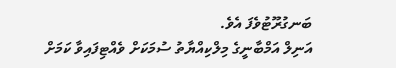ބަނގުރޫޓުވެފަ އެވެ.
އަނިލް އަމްބާނީގެ މިލްކިއްޔާތު ސުމަކަށް ވެއްޓިފައިވާ ކަމަށް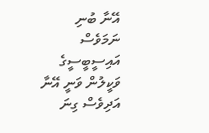އޭނާ ބުނި ނަމަވެސް އައިސީބީސީގެ ވަކީލުން ވަނީ އޭނާ އަދިވެސް ގިނަ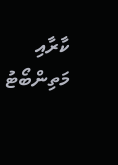ކާރާއި މަތިންބޯޓު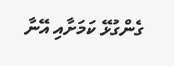ގެންގުޅޭ ކަމަށާއި އޭނާ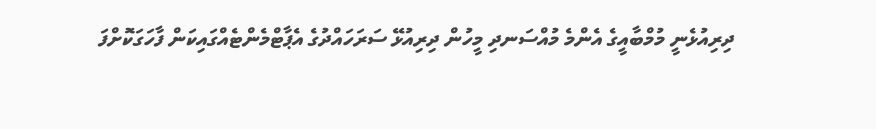ދިރިއުޅެނީ މުމްބާއީގެ އެންމެ މުއްސަނދި މީހުން ދިރިއުޅޭ ސަރަހައްދުގެ އެޕާޓްމެންޓެއްގައިކަން ފާހަގަކޮށްފަ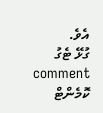އެވެ.
ގުޅޭ ޓެގު
comment ކޮމެންޓް